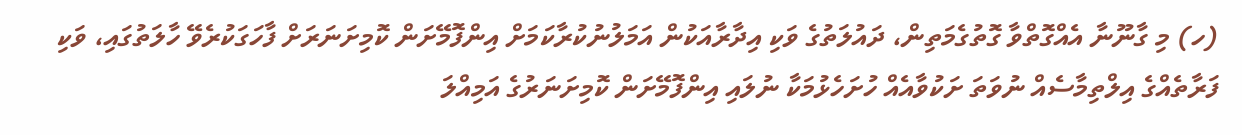(ހ) މި ގާނޫނާ އެއްގޮތްވާ ގޮތުގެމަތިން، ދައުލަތުގެ ވަކި އިދާރާއަކުން އަމަލުނުކުރާކަމަށް އިންފޮމޭށަން ކޮމިށަނަރަށް ފާހަގަކުރެވޭ ހާލަތުގައި، ވަކި ފަރާތެއްގެ އިލްތިމާސެއް ނުވަތަ ށަކުވާއެއް ހުށަހެޅުމަކާ ނުލައި އިންފޮމޭށަން ކޮމިށަނަރުގެ އަމިއްލަ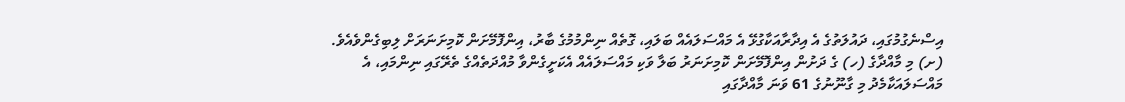އިސްނެގުމުގައި، ދައުލަތުގެ އެ އިދާރާއަކާގުޅޭ އެ މައްސަލައެއް ބަލައި، ގޮތެއް ނިންމުމުގެ ބާރު، އިންފޮމޭށަން ކޮމިށަނަރަށް ލިބިގެންވެއެވެ.
(ށ) މި މާއްދާގެ (ހ) ގެ ދަށުން އިންފޮމޭށަން ކޮމިށަނަރު ބަލާ ވަކި މައްސަލައެއް އެކަށީގެންވާ މުއްދަތެއްގެ ތެރޭގައި ނިންމައި، އެ މައްސަލައަކާމެދު މި ގާނޫނުގެ 61 ވަނަ މާއްދާގައި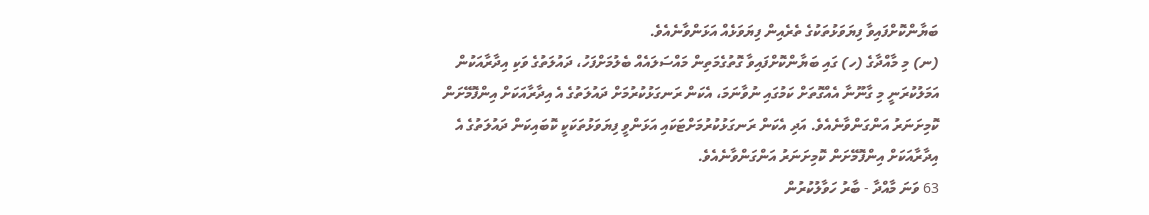ބަޔާންކޮށްފައިވާ ފިޔަވަޅުތަކުގެ ތެރެއިން ފިޔަވަޅެއް އަޅަންވާނެއެވެ.
(ނ) މި މާއްދާގެ (ހ) ގައި ބަޔާންކޮށްފައިވާ ގޮތުގެމަތިން މައްސަލައެއް ބެލުމަށްފަހު، ދައުލަތުގެ ވަކި އިދާރާއަކުން އަމަލުކުރަނީ މި ގާނޫނާ އެއްގޮތަށް ކަމުގައި ނުވާނަމަ، އެކަން ރަނގަޅުކުރުމަށް ދައުލަތުގެ އެ އިދާރާއަކަށް އިންފޮމޭށަން ކޮމިށަނަރު އަންގަންވާނެއެވެ. އަދި އެކަން ރަނގަޅުކުރުމަށްޓަކައި އަޅަންވީ ފިޔަވަޅުތަކަކީ ކޮބައިކަން ދައުލަތުގެ އެ އިދާރާއަކަށް އިންފޮމޭށަން ކޮމިށަނަރު އަންގަންވާނެއެވެ.
63 ވަނަ މާއްދާ - ބާރު ހަވާލުކުރުން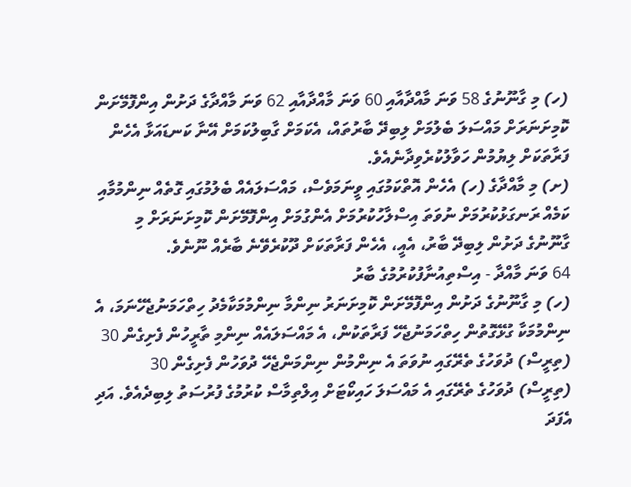(ހ) މި ގާނޫނުގެ 58 ވަނަ މާއްދާއާއި 60 ވަނަ މާއްދާއާއި 62 ވަނަ މާއްދާގެ ދަށުން އިންފޮމޭށަން ކޮމިށަނަރަށް މައްސަލަ ބެލުމަށް ލިބިދޭ ބާރުތައް، އެކަމަށް ގާބިލުކަމަށް އޭނާ ކަނޑައަޅާ އެހެން ފަރާތަކަށް ލިޔުމުން ހަވާލުކުރެވިދާނެއެވެ.
(ށ) މި މާއްދާގެ (ހ) އެހެން އޮތްކަމުގައި ވީނަމަވެސް، މައްސަލައެއް ބެލުމުގައި ގޮތެއް ނިންމުމާއި ކަމެއް ރަނގަޅުކުރުމަށް ނުވަތަ އިސްލާހުކުރުމަށް އެންގުމަށް އިންފޮމޭށަން ކޮމިށަނަރަށް މި ގާނޫނުގެ ދަށުން ލިބިދޭ ބާރު، އެއީ، އެހެން ފަރާތަކަށް ދޫކުރެވޭނެ ބާރެއް ނޫނެވެ.
64 ވަނަ މާއްދާ - އިސްތިއުނާފުކުރުމުގެ ބާރު
(ހ) މި ގާނޫނުގެ ދަށުން އިންފޮމޭށަން ކޮމިށަނަރު ނިންމާ ނިންމުމަކާމެދު ހިތްހަމަނުޖެހޭނަމަ، އެ ނިންމުމަކާ ގުޅޭގޮތުން ހިތްހަމަނުޖެހޭ ފަރާތަކުން، އެ މައްސަލައެއް ނިންމި ތާރީހުން ފެށިގެން 30 (ތިރީސް) ދުވަހުގެ ތެރޭގައި ނުވަތަ އެ ނިންމުން ނިންމަންޖެހޭ ދުވަހުން ފެށިގެން 30 (ތިރީސް) ދުވަހުގެ ތެރޭގައި އެ މައްސަލަ ހައިކޯޓަށް އިލްތިމާސް ކުރުމުގެ ފުރުސަތު ލިބިދެއެވެ. އަދި އެފަދަ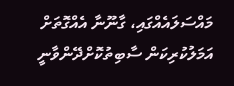މައްސަލައެއްގައި، ގާނޫނާ އެއްގޮތަށް އަމަލުކުރިކަން ސާބިތުކޮށްދޭންވާނީ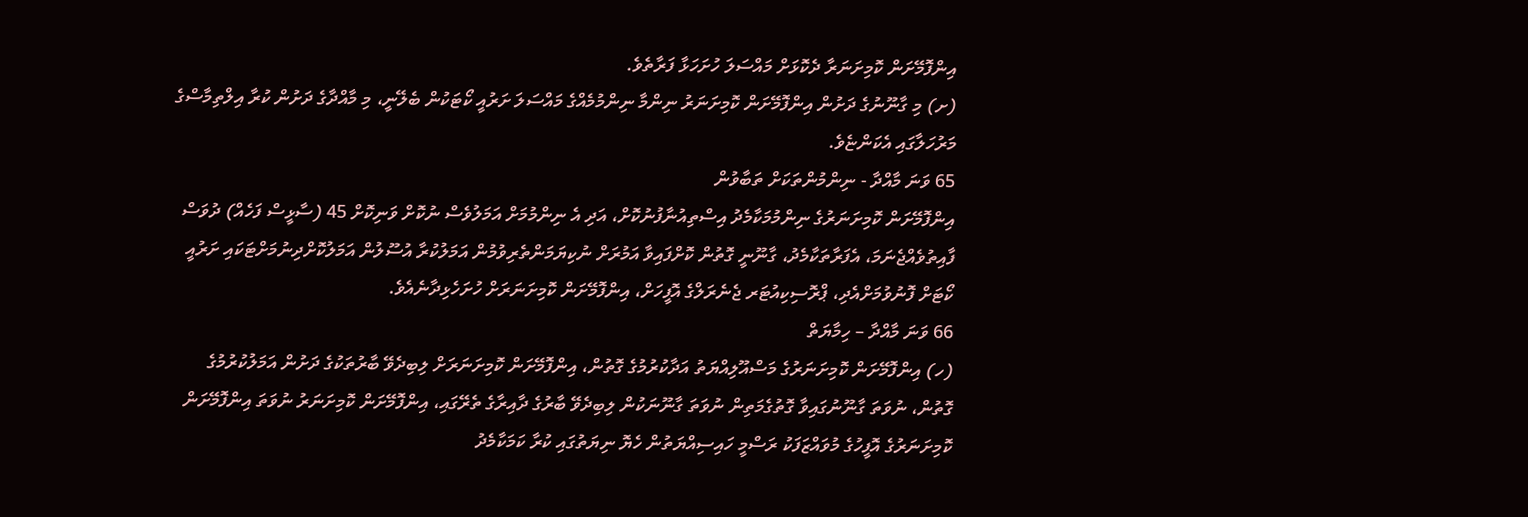އިންފޮމޭށަން ކޮމިށަނަރާ ދެކޮޅަށް މައްސަލަ ހުށަހަޅާ ފަރާތެވެ.
(ށ) މި ގާނޫނުގެ ދަށުން އިންފޮމޭށަން ކޮމިށަނަރު ނިންމާ ނިންމުމެއްގެ މައްސަލަ ށަރުއީ ކޯޓަކުން ބެލޭނީ، މި މާއްދާގެ ދަށުން ކުރާ އިލްތިމާސްގެ މަރުހަލާގައި އެކަންޏެވެ.
65 ވަނަ މާއްދާ - ނިންމުންތަކަށް ތަބާވުން
އިންފޮމޭށަން ކޮމިށަނަރުގެ ނިންމުމަކާމެދު އިސްތިއުނާފުނުކޮށް، އަދި އެ ނިންމުމަށް އަމަލުވެސް ނުކޮށް ވަނިކޮށް 45 (ސާޅީސް ފަހެއް) ދުވަސް ފާއިތުވެއްޖެނަމަ، އެފަރާތަކާމެދު، ގާނޫނީ ގޮތުން ކޮށްފައިވާ އަމުރަށް ނުކިޔަމަންތެރިވުމުން އަމަލުކުރާ އުސޫލުން އަމަލުކޮށްދިނުމަށްޓަކައި ށަރުއީ ކޯޓަށް ފޮނުވުމަށްއެދި، ޕްރޮސިކިއުޓަރ ޖެނެރަލްގެ އޮފީހަށް، އިންފޮމޭށަން ކޮމިށަނަރަށް ހުށަހެޅިދާނެއެވެ.
66 ވަނަ މާއްދާ – ހިމާޔަތް
(ހ) އިންފޮމޭށަން ކޮމިށަނަރުގެ މަސްއޫލިއްޔަތު އަދާކުރުމުގެ ގޮތުން، އިންފޮމޭށަން ކޮމިށަނަރަށް ލިބިދެވޭ ބާރުތަކުގެ ދަށުން އަމަލުކުރުމުގެ ގޮތުން، ނުވަތަ ގާނޫނުގައިވާ ގޮތުގެމަތިން ނުވަތަ ގާނޫނަކުން ލިބިދެވޭ ބާރުގެ ދާއިރާގެ ތެރޭގައި، އިންފޮމޭށަން ކޮމިށަނަރު ނުވަތަ އިންފޮމޭށަން ކޮމިށަނަރުގެ އޮފީހުގެ މުވައްޒަފަކު ރަސްމީ ހައިސިއްޔަތުން ހެޔޮ ނިޔަތުގައި ކުރާ ކަމަކާމެދު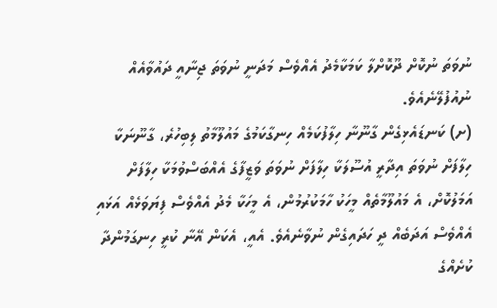ނުވަތަ ނުކޮށް ދޫކޮށްލާ ކަމަކާމެދު އެއްވެސް މަދަނީ ނުވަތަ ޖިނާއީ ދައުވާއެއް ނުއުފުލޭނެއެވެ.
(ށ) ކަނޑައެޅިގެން ގާނޫނާ ހިލާފުކަމެއް ހިނގާކަމުގެ މައުލޫމާތު ލިބިހުރެ، ގާނޫނަކާ ހިލާފަށް ނުވަތަ އިދާރީ އުސޫލަކާ ހިލާފަށް ނުވަތަ ވަޒީފާގެ އެއްބަސްވުމަކާ ހިލާފަށް އަމަލުކޮށް، އެ މައުލޫމާތެއް މީހަކު ހާމަކުރުމުން، އެ މީހަކާ މެދު އެއްވެސް ފިޔަވަޅެއް އަޅައި އެއްވެސް އަދަބެއް ދީ ހަދައިގެން ނުވާނެއެވެ. އެއީ، އެކަން އޭނާ ކުރީ ހިނގަމުންދާ ކުށެއްގެ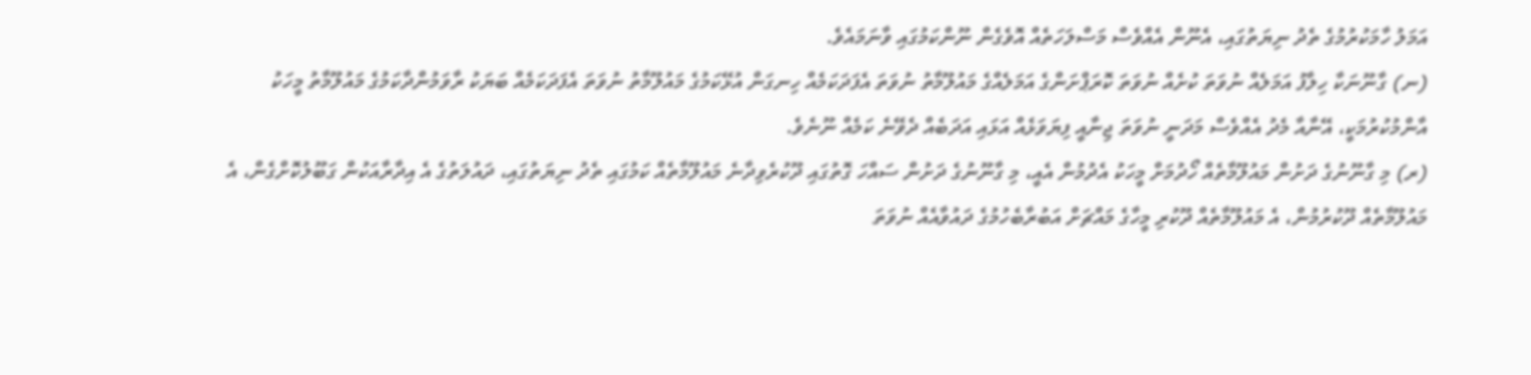އަމަލު ހާމަކުރުމުގެ ތެދު ނިޔަތުގައި، އެނޫން އެއްވެސް މަސްލަހަތެއް އޮވެގެން ނޫންކަމުގައި ވާނަމައެވެ.
(ނ) ގާނޫނަކާ ހިލާފު އަމަލެއް ނުވަތަ ކުށެއް ނުވަތަ ކޮރަޕްށަންގެ އަމަލެއްގެ މައުލޫމާތު ނުވަތަ އެފަދަކަމެއް ހިނގަން އުޅޭކަމުގެ މައުލޫމާތު ނުވަތަ އެފަދަކަމެއް ބަޔަކު ރާވަމުންދާކަމުގެ މައުލޫމާތު މީހަކު އާންމުކުރުމަކީ، އޭނާއާ މެދު އެއްވެސް މަދަނީ ނުވަތަ ޖިނާއީ ފިޔަވަޅެއް އަޅައި އަދަބެއް ދެވޭނެ ކަމެއް ނޫނެވެ.
(ރ) މި ގާނޫނުގެ ދަށުން މައުލޫމާތެއް ހޯދުމަށް މީހަކު އެދުމުން އެއީ، މި ގާނޫނުގެ ދަށުން ސައްހަ ގޮތުގައި ދޫކުރެވިދާނެ މައުލޫމާތެއް ކަމުގައި ތެދު ނިޔަތުގައި، ދައުލަތުގެ އެ އިދާރާއަކުން ގަބޫލުކޮށްގެން، އެ މައުލޫމާތެއް ދޫކުރުމުން، އެ މައުލޫމާތެއް ދޫކުރި މީހާގެ މައްޗަށް އަބުރާބެހުމުގެ ދައުވާއެއް ނުވަތަ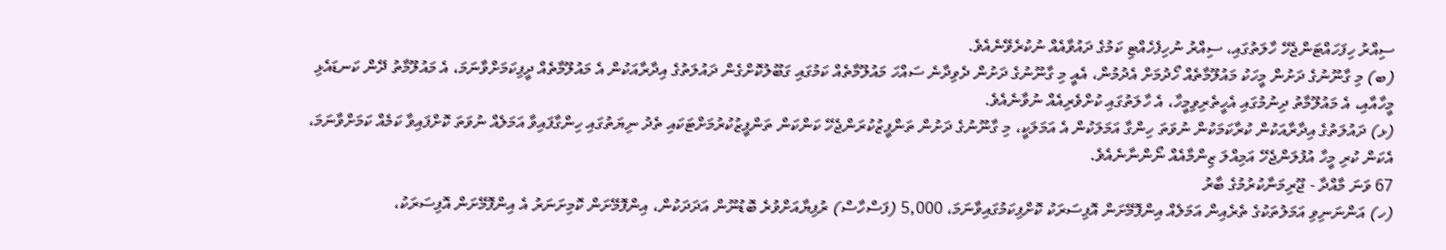ސިއްރު ހިފަހައްޓަންޖެހޭ ހާލަތުގައި، ސިއްރު ނުހިފެހެއްޓި ކަމުގެ ދައުވާއެއް ނުކުރެވޭނެއެވެ.
(ބ) މި ގާނޫނުގެ ދަށުން މީހަކު މައުލޫމާތެއް ހޯދުމަށް އެދުމުން، އެއީ މި ގާނޫނުގެ ދަށުން ދެވިދާނެ ސައްހަ މައުލޫމާތެއް ކަމުގައި ގަބޫލުކޮށްގެން ދައުލަތުގެ އިދާރާއަކުން އެ މައުލޫމާތެއް ދީފިކަމަށްވާނަމަ، އެ މައުލޫމާތު ދޭން ކަނޑައެޅި މީހާއާއި، އެ މައުލޫމާތު ދިނުމުގައި އެހީތެރިވިމީހާ، އެ ހާލަތުގައި ކުށްވެރިއެއް ނުވާނެއެވެ.
(ޅ) ދައުލަތުގެ އިދާރާއަކުން ކުރާކަމަކުން ނުވަތަ ހިންގާ އަމަލަކުން އެ އަމަލަކީ، މި ގާނޫނުގެ ދަށުން ތަންފީޒުކުރަންޖެހޭ ކަންކަން ތަންފީޒުކުރުމަށްޓަކައި ތެދު ނިޔަތުގައި ހިންގާފައިވާ އަމަލެއް ނުވަތަ ކޮށްފައިވާ ކަމެއް ކަމަށްވާނަމަ، އެކަން ކުރި މީހާ އުފުލަންޖެހޭ އަމިއްލަ ޒިންމާއެއް ނޯންނާނެއެވެ.
67 ވަނަ މާއްދާ - ޖޫރިމަނާކުރުމުގެ ބާރު
(ހ) އަންނަނިވި އަމަލުތަކުގެ ތެރެއިން އަމަލެއް އިންފޮމޭށަން އޮފިސަރަކު ކޮށްފިކަމުގައިވާނަމަ، 5,000 (ފަސްހާސް) ރުފިޔާއަށްވުރެ ބޮޑުނޫން އަދަދަކުން، އިންފޮމޭށަން ކޮމިށަނަރު އެ އިންފޮމޭށަން އޮފިސަރަކު،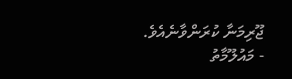ޖޫރިމަނާ ކުރަންވާނެއެވެ.
- މައުލޫމާތު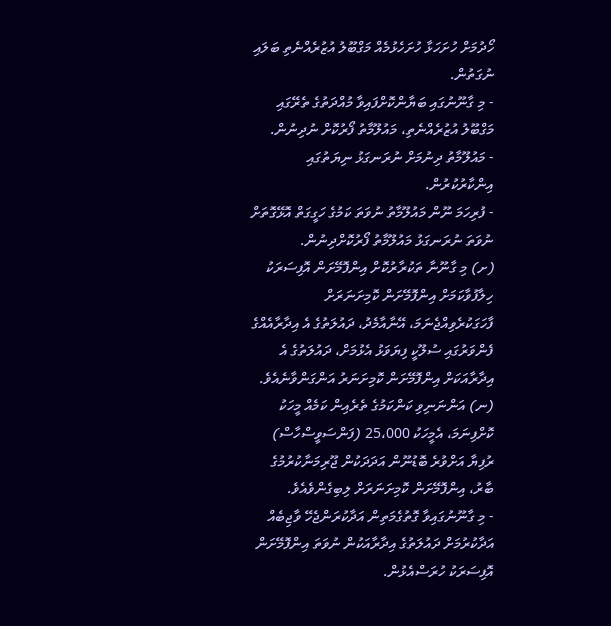ހޯދުމަށް ހުށަހަޅާ ހުށަހެޅުމެއް މަގްބޫލު އުޒުރެއްނެތި ބަލައި ނުގަތުން.
- މި ގާނޫނުގައި ބަޔާންކޮށްފައިވާ މުއްދަތުގެ ތެރޭގައި މަގްބޫލު އުޒުރެއްނެތި، މައުލޫމާތު ފޯރުކޮށް ނުދިނުން.
- މައުލޫމާތު ދިނުމަށް ނުރަނގަޅު ނިޔަތުގައި އިންކާރުކުރުން.
- ފުރިހަމަ ނޫން މައުލޫމާތު ނުވަތަ ކަމުގެ ހަގީގަތް އޮޅޭގޮތަށް ނުވަތަ ނުރަނގަޅު މައުލޫމާތު ފޯރުކޮށްދިނުން.
(ށ) މި ގާނޫނާ ތަކުރާރުކޮށް އިންފޮމޭށަން އޮފިސަރަކު ހިލާފުވާކަމަށް އިންފޮމޭށަން ކޮމިށަނަރަށް ފާހަގަކުރެވިއްޖެނަމަ، އޭނާއާމެދު، ދައުލަތުގެ އެ އިދާރާއެއްގެ ފެންވަރުގައި ސުލޫކީ ފިޔަވަޅު އެޅުމަށް، ދައުލަތުގެ އެ އިދާރާއަކަށް އިންފޮމޭށަން ކޮމިށަނަރު އަންގަންވާނެއެވެ.
(ނ) އަންނަނިވި ކަންކަމުގެ ތެރެއިން ކަމެއް މީހަކު ކޮށްފިނަމަ، އެމީހަކު 25،000 (ފަންސަވީސްހާސް) ރުފިޔާ އަށްވުރެ ބޮޑުނޫން އަދަދަކުން ޖޫރިމަނާކުރުމުގެ ބާރު، އިންފޮމޭށަން ކޮމިށަނަރަށް ލިބިގެންވެއެވެ.
- މި ގާނޫނުގައިވާ ގޮތުގެމަތިން އަދާކުރަންޖެހޭ ވާޖިބެއް އަދާކުރުމަށް ދައުލަތުގެ އިދާރާއަކުން ނުވަތަ އިންފޮމޭށަން އޮފިސަރަކު ހުރަސްއެޅުން.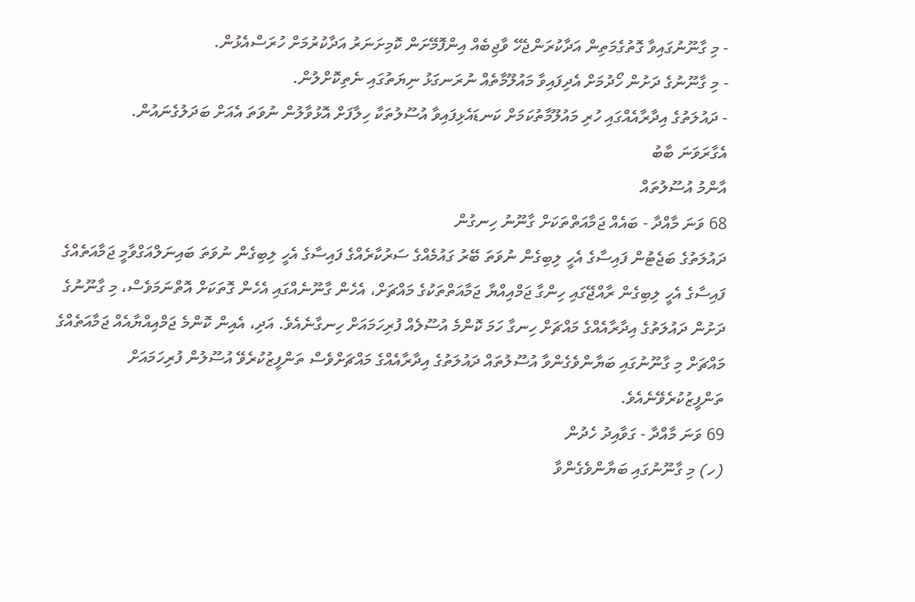- މި ގާނޫނުގައިވާ ގޮތުގެމަތިން އަދާކުރަންޖެހޭ ވާޖިބެއް އިންފޮމޭށަން ކޮމިށަނަރު އަދާކުރުމަށް ހުރަސްއެޅުން.
- މި ގާނޫނުގެ ދަށުން ހޯދުމަށް އެދިފައިވާ މައުލޫމާތެއް ނުރަނގަޅު ނިޔަތުގައި ނެތިކޮށްލުން.
- ދައުލަތުގެ އިދާރާއެއްގައި ހުރި މައުލޫމާތުކަމަށް ކަނޑައެޅިފައިވާ އުސޫލުތަކާ ހިލާފަށް އޮޅުވާލުން ނުވަތަ އެއަށް ބަދަލުގެނައުން.
އެގާރަވަނަ ބާބު
އާންމު އުސޫލުތައް
68 ވަނަ މާއްދާ - ބައެއް ޖަމާއަތްތަކަށް ގާނޫނު ހިނގުން
ދައުލަތުގެ ބަޖެޓުން ފައިސާގެ އެހީ ލިބިގެން ނުވަތަ ބޭރު ގައުމެއްގެ ސަރުކާރެއްގެ ފައިސާގެ އެހީ ލިބިގެން ނުވަތަ ބައިނަލްއަގްވާމީ ޖަމާއަތެއްގެ ފައިސާގެ އެހީ ލިބިގެން ރާއްޖޭގައި ހިންގާ ޖަމްއިއްޔާ ޖަމާއަތްތަކުގެ މައްޗަށް، އެހެން ގާނޫނެއްގައި އެހެން ގޮތަކަށް އޮތްނަމަވެސް، މި ގާނޫނުގެ ދަށުން ދައުލަތުގެ އިދާރާއެއްގެ މައްޗަށް ހިނގާ ހަމަ ކޮންމެ އުސޫލެއް ފުރިހަމައަށް ހިނގާނެއެވެ. އަދި، އެއިން ކޮންމެ ޖަމްއިއްޔާއެއް ޖަމާއަތެއްގެ މައްޗަށް މި ގާނޫނުގައި ބަޔާންވެގެންވާ އުސޫލުތައް ދައުލަތުގެ އިދާރާއެއްގެ މައްޗަށްވެސް ތަންފީޒުކުރެވޭ އުސޫލުން ފުރިހަމައަށް ތަންފީޒުކުރެވޭނެއެވެ.
69 ވަނަ މާއްދާ - ގަވާއިދު ހެދުން
(ހ) މި ގާނޫނުގައި ބަޔާންވެގެންވާ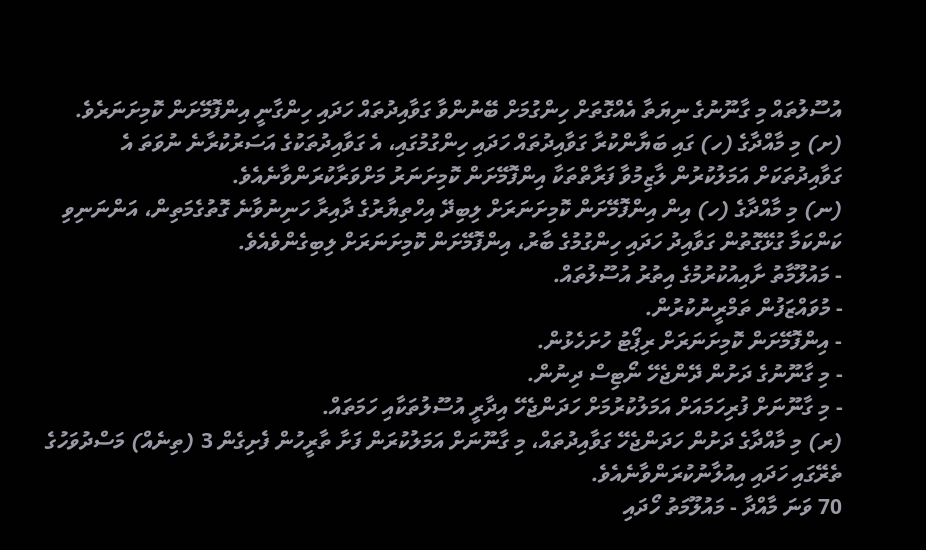އުސޫލުތައް މި ގާނޫނުގެ ނިޔަތާ އެއްގޮތަށް ހިންގުމަށް ބޭނުންވާ ގަވާއިދުތައް ހަދައި ހިންގާނީ އިންފޮމޭށަން ކޮމިށަނަރެވެ.
(ށ) މި މާއްދާގެ (ހ) ގައި ބަޔާންކުރާ ގަވާއިދުތައް ހަދައި ހިންގުމުގައި، އެ ގަވާއިދުތަކުގެ އަސަރުކުރާނެ ނުވަތަ އެ ގަވާއިދުތަކަށް އަމަލުކުރުން ލާޒިމުވާ ފަރާތްތަކާ އިންފޮމޭށަން ކޮމިށަނަރު މަށްވަރާކުރަންވާނެއެވެ.
(ނ) މި މާއްދާގެ (ހ) އިން އިންފޮމޭށަން ކޮމިށަނަރަށް ލިބިދޭ އިހްތިޔާރުގެ ދާއިރާ ހަނިނުވާނެ ގޮތުގެމަތިން، އަންނަނިވި ކަންކަމާ ގުޅޭގޮތުން ގަވާއިދު ހަދައި ހިންގުމުގެ ބާރު، އިންފޮމޭށަން ކޮމިށަނަރަށް ލިބިގެންވެއެވެ.
- މައުލޫމާތު ށާއިއުކުރުމުގެ އިތުރު އުސޫލުތައް.
- މުވައްޒަފުން ތަމްރީނުކުރުން.
- އިންފޮމޭށަން ކޮމިށަނަރަށް ރިޕޯޓު ހުށަހެޅުން.
- މި ގާނޫނުގެ ދަށުން ދޭންޖެހޭ ނޯޓިސް ދިނުން.
- މި ގާނޫނަށް ފުރިހަމައަށް އަމަލުކުރުމަށް ހަދަންޖެހޭ އިދާރީ އުސޫލުތަކާއި ހަމަތައް.
(ރ) މި މާއްދާގެ ދަށުން ހަދަންޖެހޭ ގަވާއިދުތައް، މި ގާނޫނަށް އަމަލުކުރަން ފަށާ ތާރީހުން ފެށިގެން 3 (ތިނެއް) މަސްދުވަހުގެ ތެރޭގައި ހަދައި އިއުލާނުކުރަންވާނެއެވެ.
70 ވަނަ މާއްދާ - މައުލޫމަތު ހޯދައި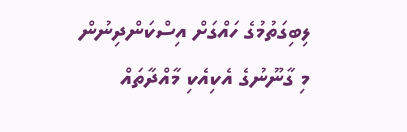ލިބިގަތުމުގެ ހައްގަށް އިސްކަންދިނުން
މި ގާނޫނުގެ އެކިއެކި މާއްދާތައް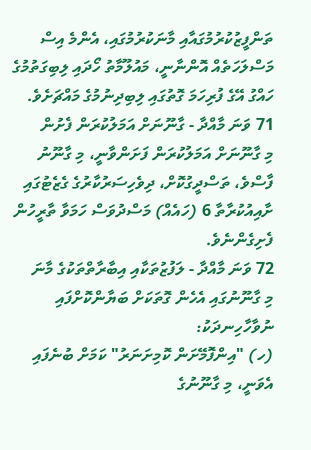ތަންފީޒުކުރުމުގައާއި މާނަކުރުމުގައި، އެންމެ އިސް މަސްލަހަތެއް އޮންނާނީ، މައުލޫމާތު ހޯދައި ލިބިގަތުމުގެ ހައްގު އޭގެ ފުރިހަމަ ގޮތުގައި ލިބިދިނުމުގެ މައްޗަށެވެ.
71 ވަނަ މާއްދާ - ގާނޫނަށް އަމަލުކުރަން ފެށުން
މި ގާނޫނަށް އަމަލުކުރަން ފަށަންވާނީ، މި ގާނޫނު ފާސްވެ، ތަސްދީގުކޮށް، ދިވެހިސަރުކާރުގެ ގެޒެޓުގައި ށާއިއުކުރާތާ 6 (ހައެއް) މަސްދުވަސް ހަމަވާ ތާރީހުން ފެށިގެންނެވެ.
72 ވަނަ މާއްދާ - ލަފުޒުތަކާއި އިބާރާތްތަކުގެ މާނަ
މި ގާނޫނުގައި އެހެން ގޮތަކަށް ބަޔާންކޮށްފައި ނުވާހާހިނދަކު:
(ހ) "އިންފޮމޭށަން ކޮމިށަނަރު" ކަމަށް ބުނެފައި އެވަނީ، މި ގާނޫނުގެ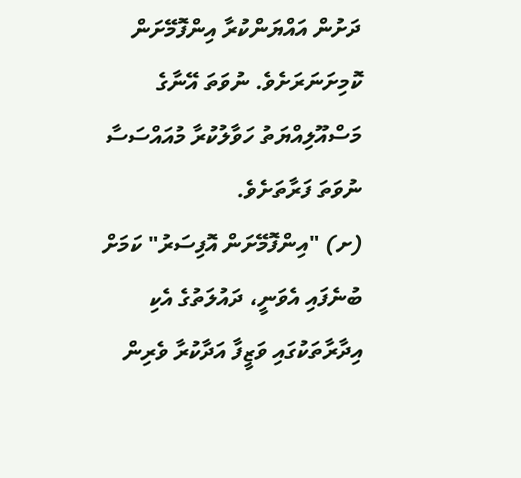ދަށުން އައްޔަންކުރާ އިންފޮމޭށަން ކޮމިށަނަރަށެވެ. ނުވަތަ އޭނާގެ މަސްއޫލިއްޔަތު ހަވާލުކުރާ މުއައްސަސާ ނުވަތަ ފަރާތަށެވެ.
(ށ) "އިންފޮމޭށަން އޮފިސަރު" ކަމަށް ބުނެފައި އެވަނީ، ދައުލަތުގެ އެކި އިދާރާތަކުގައި ވަޒީފާ އަދާކުރާ ވެރިން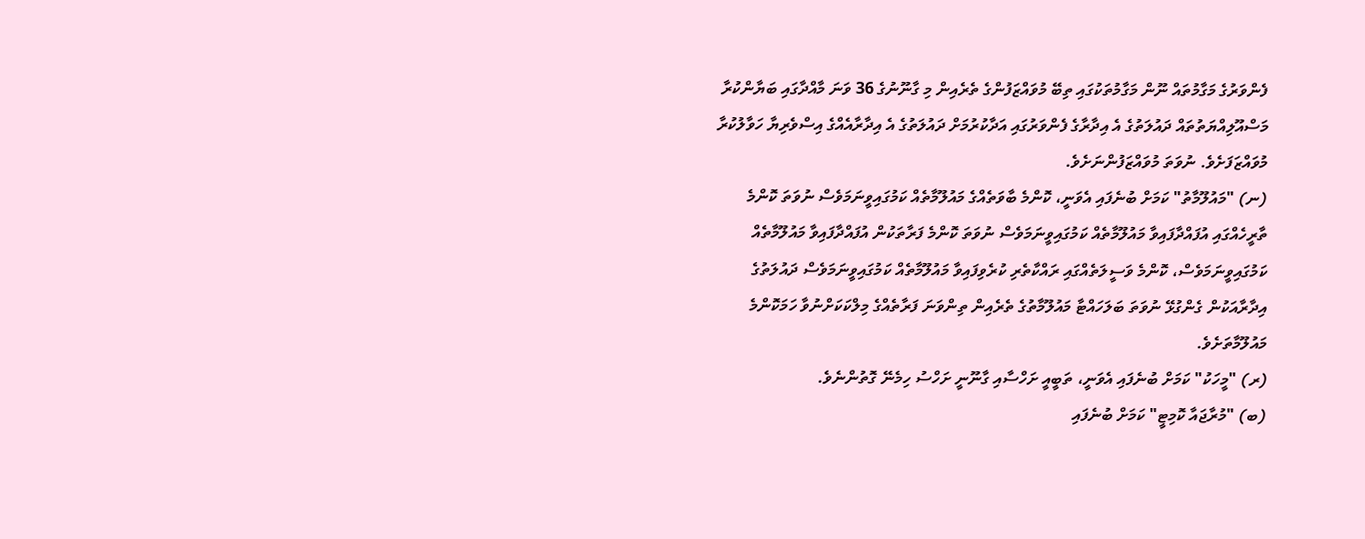ފެންވަރުގެ މަގާމުތައް ނޫން މަގާމުތަކުގައި ތިބޭ މުވައްޒަފުންގެ ތެރެއިން މި ގާނޫނުގެ 36 ވަނަ މާއްދާގައި ބަޔާންކުރާ މަސްއޫލިއްޔަތުތައް ދައުލަތުގެ އެ އިދާރާގެ ފެންވަރުގައި އަދާކުރުމަށް ދައުލަތުގެ އެ އިދާރާއެއްގެ އިސްވެރިޔާ ހަވާލުކުރާ މުވައްޒަފަށެވެ. ނުވަތަ މުވައްޒަފުންނަށެވެ.
(ނ) "މައުލޫމާތު" ކަމަށް ބުނެފައި އެވަނީ، ކޮންމެ ބާވަތެއްގެ މައުލޫމާތެއް ކަމުގައިވީނަމަވެސް ނުވަތަ ކޮންމެ ތާރީހެއްގައި އުފައްދާފައިވާ މައުލޫމާތެއް ކަމުގައިވީނަމަވެސް ނުވަތަ ކޮންމެ ފަރާތަކުން އުފައްދާފައިވާ މައުލޫމާތެއް ކަމުގައިވީނަމަވެސް، ކޮންމެ ވަސީލަތެއްގައި ރައްކާތެރި ކުރެވިފައިވާ މައުލޫމާތެއް ކަމުގައިވީނަމަވެސް ދައުލަތުގެ އިދާރާއަކުން ގެންގުޅޭ ނުވަތަ ބަލަހައްޓާ މައުލޫމާތުގެ ތެރެއިން ތިންވަނަ ފަރާތެއްގެ މިލްކަކަށްނުވާ ހަމަކޮންމެ މައުލޫމާތަށެވެ.
(ރ) "މީހަކު" ކަމަށް ބުނެފައި އެވަނީ، ތަބީއީ ށަހްސާއި ގާނޫނީ ށަހްސު ހިމެނޭ ގޮތުންނެވެ.
(ބ) "މުރާޖައާ ކޮމިޓީ" ކަމަށް ބުނެފައި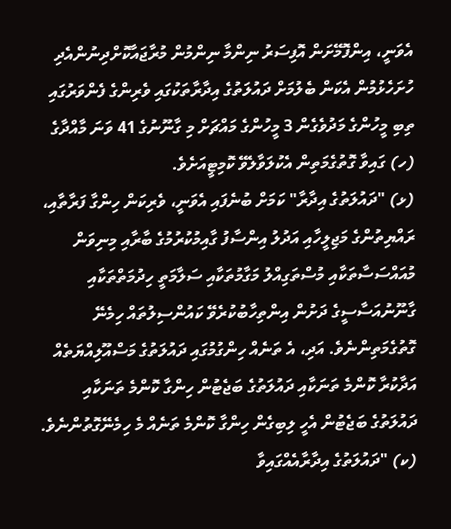އެވަނީ، އިންފޮމޭށަން އޮފިސަރު ނިންމާ ނިންމުން މުރާޖައާކޮށްދިނުންއެދި ހުށަހެޅުމުން އެކަން ބެލުމަށް ދައުލަތުގެ އިދާރާތަކުގައި ވެރިންގެ ފެންވަރުގައި ތިބި މީހުންގެ މަދުވެގެން 3 މީހުންގެ މައްޗަށް މި ގާނޫނުގެ 41 ވަނަ މާއްދާގެ (ހ) ގައިވާ ގޮތުގެމަތިން އެކުލަވާލެވޭ ކޮމިޓީއަށެވެ.
(ޅ) "ދައުލަތުގެ އިދާރާ" ކަމަށް ބުނެފައި އެވަނީ، ވެރިކަން ހިންގާ ފަރާތާއި، ރައްޔިތުންގެ މަޖިލީހާއި އަދުލު އިންސާފު ގާއިމުކުރުމުގެ ބާރާއި މިނިވަން މުއައްސަސާތަކާއި މުސްތަގިއްލު މަގާމުތަކާއި ސަލާމަތީ ހިދުމަތްތަކާއި ގާނޫނުއަސާސީގެ ދަށުން އިންތިހާބުކުރެވޭ ކައުންސިލުތައް ހިމެނޭ ގޮތުގެމަތިންނެވެ. އަދި، އެ ތަނެއް ހިންގުމުގައި ދައުލަތުގެ މަސްއޫލިއްޔަތެއް އަދާކުރާ ކޮންމެ ތަނަކާއި ދައުލަތުގެ ބަޖެޓުން ހިންގާ ކޮންމެ ތަނަކާއި ދައުލަތުގެ ބަޖެޓުން އެހީ ލިބިގެން ހިންގާ ކޮންމެ ތަނެއް މެ ހިމެނޭގޮތުންނެވެ.
(ކ) "ދައުލަތުގެ އިދާރާއެއްގައިވާ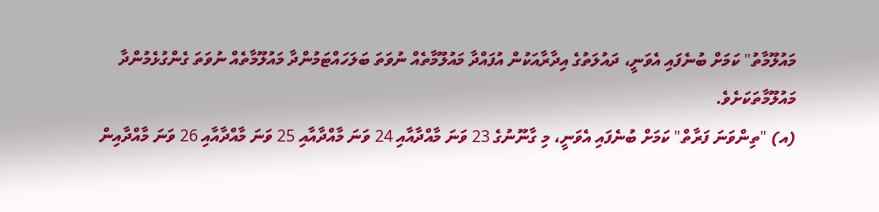މައުލޫމާތު" ކަމަށް ބުނެފައި އެވަނީ، ދައުލަތުގެ އިދާރާއަކުން އުފައްދާ މައުލޫމާތެއް ނުވަތަ ބަލަހައްޓަމުންދާ މައުލޫމާތެއް ނުވަތަ ގެންގުޅެމުންދާ މައުލޫމާތަކަށެވެ.
(އ) "ތިންވަނަ ފަރާތް" ކަމަށް ބުނެފައި އެވަނީ، މި ގާނޫނުގެ 23 ވަނަ މާއްދާއާއި 24 ވަނަ މާއްދާއާއި 25 ވަނަ މާއްދާއާއި 26 ވަނަ މާއްދާއިން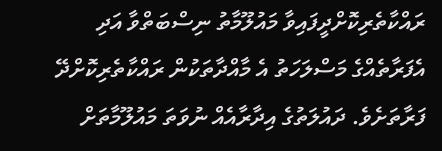ރައްކާތެރިކޮށްދީފައިވާ މައުލޫމާތު ނިސްބަތްވާ އަދި އެފަރާތެއްގެ މަސްލަހަތު އެ މާއްދާތަކުން ރައްކާތެރިކޮށްދޭ ފަރާތަށެވެ. ދައުލަތުގެ އިދާރާއެއް ނުވަތަ މައުލޫމާތަށް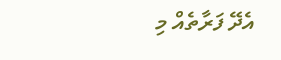އެދޭ ފަރާތެއް މި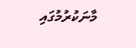މާނަކުރުމުގައި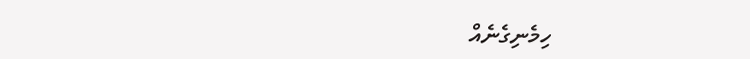ހިމެނިގެނެއް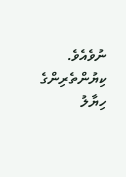ނުވެއެވެ.
ކިޔުންތެރިންގެ ހިޔާލު